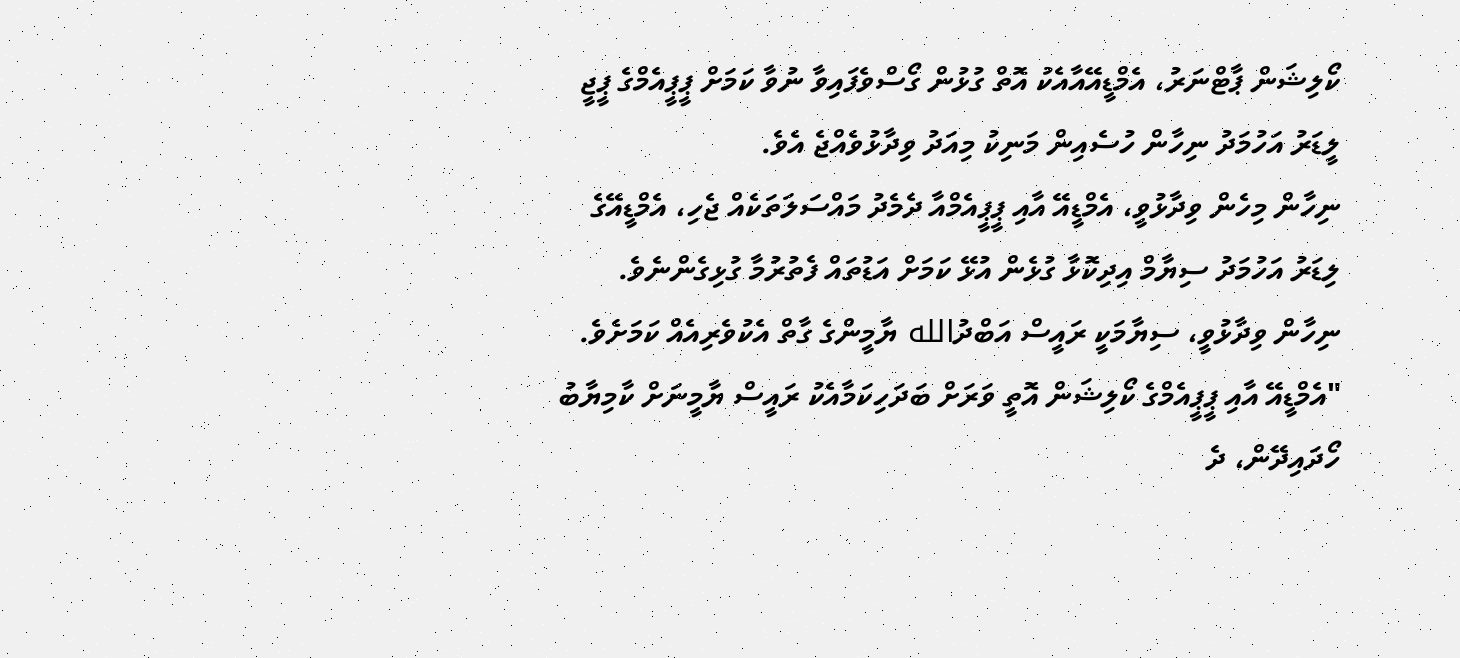ކޯލިޝަން ޕާޓްނަރު، އެމްޑީއޭއާއެކު އޮތް ގުޅުން ގޯސްވެފައިވާ ނުވާ ކަމަށް ޕީޕީއެމްގެ ޕީޖީ ލީޑަރު އަހުމަދު ނިހާން ހުސެއިން މަނިކު މިއަދު ވިދާޅުވެއްޖެ އެވެ.
ނިހާން މިހެން ވިދާޅުވީ، އެމްޑީއޭ އާއި ޕީޕީއެމްއާ ދެމެދު މައްސަލަތަކެއް ޖެހި، އެމްޑީއޭގެ ލިޑަރު އަހުމަދު ސިޔާމް އިދިކޮޅާ ގުޅެން އުޅޭ ކަމަށް އަޑުތައް ފެތުރުމާ ގުޅިގެންނެވެ. ނިހާން ވިދާޅުވީ، ސިޔާމަކީ ރައީސް އަބްދުالله ޔާމީންގެ ގާތް އެކުވެރިއެއް ކަމަށެވެ.
"އެމްޑީއޭ އާއި ޕީޕީއެމްގެ ކޯލިޝަން އޮތީ ވަރަށް ބަދަހިކަމާއެކު ރައީސް ޔާމީނަށް ކާމިޔާބު ހޯދައިދޭން، ދެ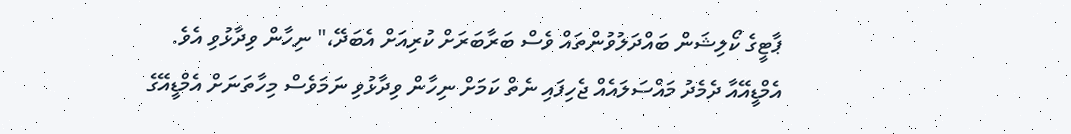ޕާޓީގެ ކޯލިޝަން ބައްދަލުވުންތައް ވެސް ބަރާބަރަށް ކުރިއަށް އެބަދޭ،" ނިހާން ވިދާޅުވި އެވެ.
އެމްޑީއޭއާ ދެމެދު މައްސަލައެއް ޖެހިފައި ނެތް ކަމަށް ނިހާން ވިދާޅުވި ނަމަވެސް މިހާތަނަށް އެމްޑީއޭގެ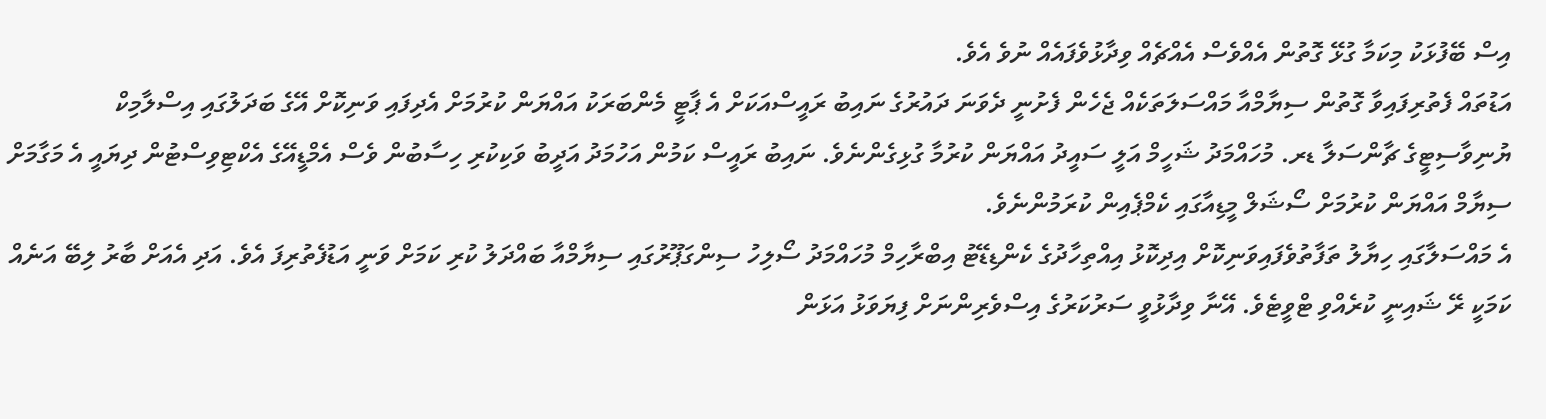އިސް ބޭފުޅަކު މިކަމާ ގުޅޭ ގޮތުން އެއްވެސް އެއްޗެއް ވިދާޅުވެފައެއް ނުވެ އެވެ.
އަޑުތައް ފެތުރިފައިވާ ގޮތުން ސިޔާމްއާ މައްސަލަތަކެއް ޖެހެން ފެށުނީ ދެވަނަ ދައުރުގެ ނައިބު ރައީސްއަކަށް އެ ޕާޓީ މެންބަރަކު އައްޔަން ކުރުމަށް އެދިފައި ވަނިކޮށް އޭގެ ބަދަލުގައި އިސްލާމިކް ޔުނިވާސިޓީގެ ޗާންސަލާ ޑރ. މުހައްމަދު ޝަހީމް އަލީ ސައީދު އައްޔަން ކުރުމާ ގުޅިގެންނެވެ. ނައިބު ރައީސް ކަމުން އަހުމަދު އަދީބު ވަކިކުރި ހިސާބުން ވެސް އެމްޑީއޭގެ އެކްޓިވިސްޓުން ދިޔައީ އެ މަގާމަށް ސިޔާމް އައްޔަން ކުރުމަށް ސޯޝަލް މީޑިއާގައި ކެމްޕެއިން ކުރަމުންނެވެ.
އެ މައްސަލާގައި ހިޔާލު ތަފާތުވެފައިވަނިކޮށް އިދިކޮޅު އިއްތިހާދުގެ ކެންޑިޑޭޓު އިބްރާހިމް މުހައްމަދު ސޯލިހު ސިންގަޕޫރުގައި ސިޔާމްއާ ބައްދަލު ކުރި ކަމަށް ވަނީ އަޑުފެތުރިފަ އެވެ. އަދި އެއަށް ބާރު ލިބޭ އަނެއް ކަމަކީ ރޭ ޝައިނީ ކުރެއްވި ޓްވީޓެވެ. އޭނާ ވިދާޅުވީ ސަރުކަރުގެ އިސްވެރިންނަށް ފިޔަވަޅު އަޅަން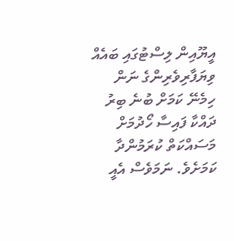އީޔޫއިން ލިސްޓުގައި ބައެއް ވިޔަފާރިވެރިންގެ ނަން ހިމެނޭ ކަމަށް ބުނެ ބިރު ދައްކާ ފައިސާ ހޯދުމަށް މަސައްކަތް ކުރަމުންދާ ކަމަށެވެ. ނަމަވެސް އެއީ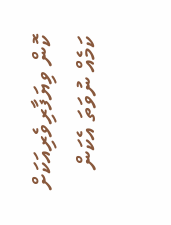ކޮން ވިޔަފާރިވެރިއަކަށް ކަމެއް ނުވަތަ އެކަން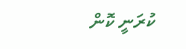ކުރަނީ ކޮން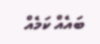ބައެއް ކަމެއް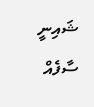ޝައިނީ ސާފެއް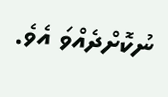ނުކޮށްދެއްވަ އެވެ.